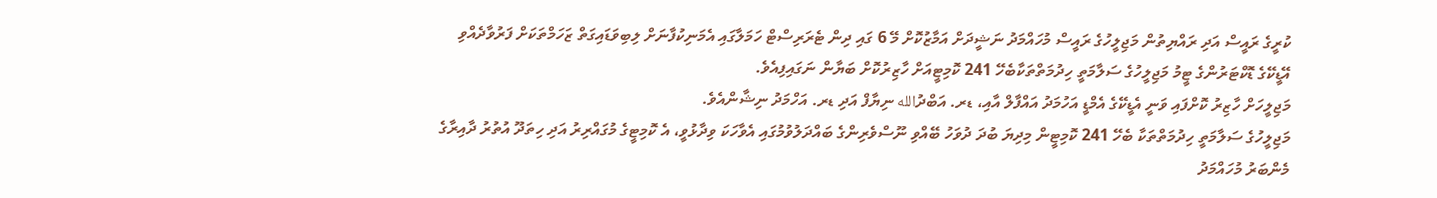ކުރީގެ ރައީސް އަދި ރައްޔިތުން މަޖިލީހުގެ ރައީސް މުހައްމަދު ނަޝީދަށް އަމާޒުކޮށް މޭ 6 ގައި ދިން ޓެރަރިސްޓް ހަމަލާގައި އެމަނިކުފާނަށް ލިބިވަޑައިގަތް ޒަހަމްތަކަށް ފަރުވާދެއްވި އޭޑީކޭގެ ޑޮކްޓަރުންގެ ޓީމު މަޖިލީހުގެ ސަލާމަތީ ހިދުމަތްތަކާބެހޭ 241 ކޮމިޓީއަށް ހާޒިރުކޮށް ބަޔާން ނަގައިފިއެވެ.
މަޖިލީހަށް ހާޒިރު ކޮށްފައި ވަނީ އެޑީކޭގެ އެމްޑީ އަހުމަދު އައްފާލް އާއި، ޑރ. އަބްދުالله ނިޔާފް އަދި ޑރ. އަހްމަދު ނިޝާންއެވެ.
މަޖިލީހުގެ ސަލާމަތީ ހިދުމަތްތަކާ ބެހޭ 241 ކޮމިޓީން މިދިޔަ ބުދަ ދުވަހު ބޭއްވި ނޫސްވެރިންގެ ބައްދަލުވުމުގައި އެވާހަކަ ވިދާޅުވީ، އެ ކޮމިޓީގެ މުގައްރިރު އަދި ހިތަދޫ އުތުރު ދާއިރާގެ މެންބަރު މުހައްމަދު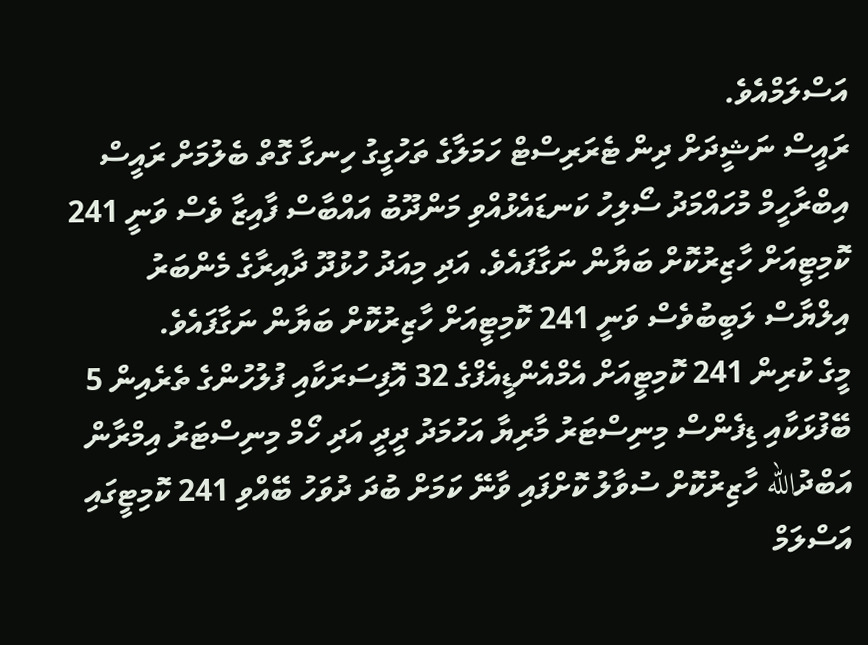އަސްލަމްއެވެ.
ރައީސް ނަޝީދަށް ދިން ޓެރަރިސްޓް ހަމަލާގެ ތަހުގީގު ހިނގާ ގޮތް ބެލުމަށް ރައީސް އިބްރާހީމް މުހައްމަދު ސޯލިހު ކަނޑައެޅުއްވި މަންދޫބު އައްބާސް ފާއިޒާ ވެސް ވަނީ 241 ކޮމިޓީއަށް ހާޒިރުކޮށް ބަޔާން ނަގާފައެވެ. އަދި މިއަދު ހުޅުދޫ ދާއިރާގެ މެންބަރު އިލްޔާސް ލަބީބުވެސް ވަނީ 241 ކޮމިޓީއަށް ހާޒިރުކޮށް ބަޔާން ނަގާފައެވެ.
މީގެ ކުރިން 241 ކޮމިޓީއަށް އެމްއެންޑީއެފްގެ 32 އޮފިސަރަކާއި ފުލުހުންގެ ތެރެއިން 5 ބޭފުޅަކާއި ޑިފެންސް މިނިސްޓަރު މާރިޔާ އަހުމަދު ދީދީ އަދި ހޯމް މިނިސްޓަރު އިމްރާން އަބްދުالله ހާޒިރުކޮށް ސުވާލު ކޮށްފައި ވާނޭ ކަމަށް ބުދަ ދުވަހު ބޭއްވި 241 ކޮމިޓީގައި އަސްލަމް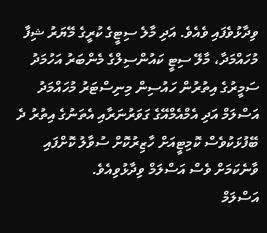ވިދާޅުވެފައި ވެއެވެ. އަދި މާލެ ސިޓީގެ ކުރީގެ މޭޔަރު ޝިފާ މުހައްމަދާ، މާލޭ ސިޓީ ކައުންސިލްގެ މެންބަރު އަހުމަދު ސަމީރުގެ އިތުރުން ހައުސިން މިނިސްޓަރު މުހައްމަދު އަސްލަމް އަދި އެމްއެމްއޭގެ ގަވަރުނަރާއި އެތަނުގެ އިތުރު ދެ ބޭފުޅަކުވެސް ކޮމިޓީއަށް ހާޒިރުކޮށް ސުވާލު ކޮށްފައި ވާނެކަމަށް ވެސް އަސްލަމް ވިދާޅުވިއެވެ.
އަސްލަމް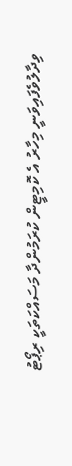ވިދާލުވެފައިވަނީ މިހާރު އެ ކޮމިޓީން ކުރަމުންދާ މަސައްކަތަކީ ރިޕޯޓު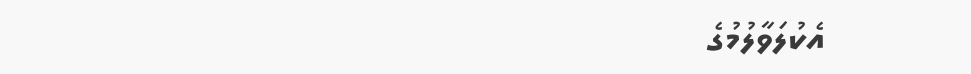އެކުލަވާލުމުގެ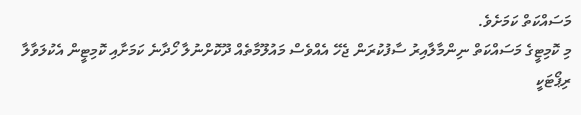މަސައްކަތް ކަމަށެވެ.
މި ކޮމިޓީގެ މަސައްކަތް ނިންމާލާއިރު ސާފުކުރަން ޖެހޭ އެއްވެސް މައުލޫމާތެއް ދޫކޮށްނުލާ ހޯދާނެ ކަމަށާއި ކޮމިޓީން އެކުލަވާލާ ރިޕޯޓަކީ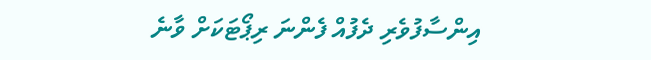އިންސާފުވެރި ދެފުއް ފެންނަ ރިޕޯޓަކަށް ވާނެ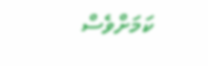ކަމަށްވެސް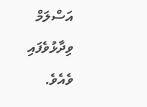އަސްލަމް ވިދާޅުވެފައި ވެއެވެ.